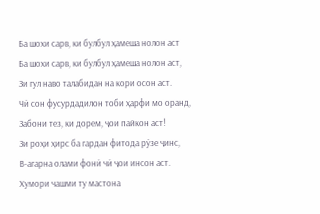Ба шохи сарв, ки булбул ҳамеша нолон аст
Ба шохи сарв, ки булбул ҳамеша нолон аст,
Зи гул наво талабидан на кори осон аст.
Чӣ сон фусурдадилон тоби ҳарфи мо оранд,
Забони тез, ки дорем, ҷои пайкон аст!
Зи роҳи ҳирс ба гардан фитода рӯзе ҷинс,
В-агарна олами фонӣ чӣ ҷои инсон аст.
Хумори чашми ту мастона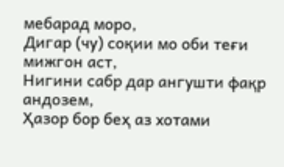мебарад моро,
Дигар (чу) соқии мо оби теғи мижгон аст,
Нигини сабр дар ангушти фақр андозем,
Ҳазор бор беҳ аз хотами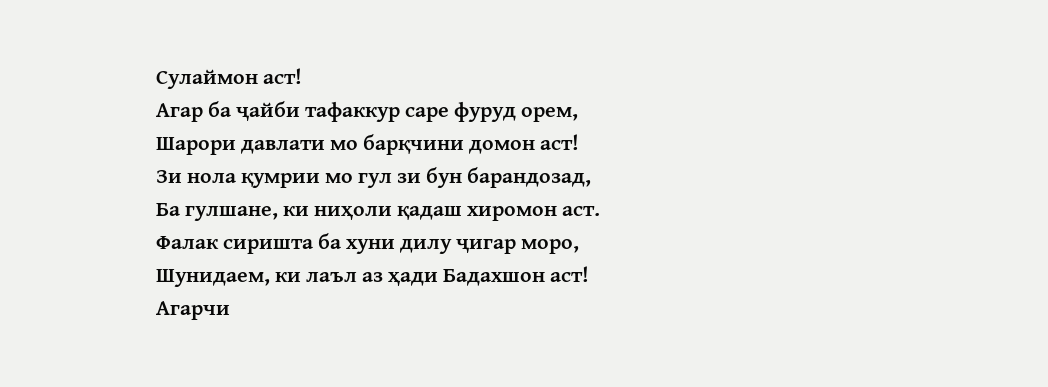Сулаймон аст!
Агар ба ҷайби тафаккур саре фуруд орем,
Шарори давлати мо барқчини домон аст!
Зи нола қумрии мо гул зи бун барандозад,
Ба гулшане, ки ниҳоли қадаш хиромон аст.
Фалак сиришта ба хуни дилу ҷигар моро,
Шунидаем, ки лаъл аз ҳади Бадахшон аст!
Агарчи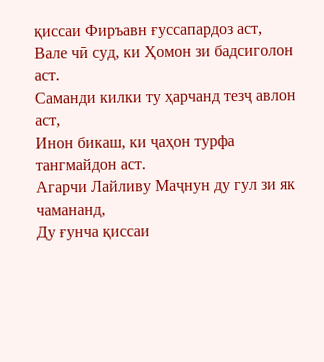қиссаи Фиръавн ғуссапардоз аст,
Вале чӣ суд, ки Ҳомон зи бадсиголон аст.
Саманди килки ту ҳарчанд тезҷ авлон аст,
Инон бикаш, ки ҷаҳон турфа тангмайдон аст.
Агарчи Лайливу Маҷнун ду гул зи як чамананд,
Ду ғунча қиссаи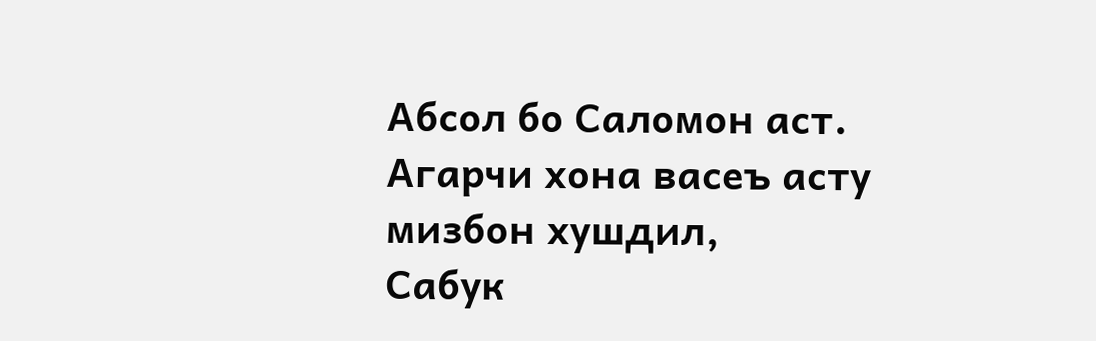Абсол бо Саломон аст.
Агарчи хона васеъ асту мизбон хушдил,
Сабук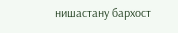нишастану бархост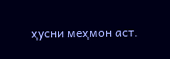ҳусни меҳмон аст.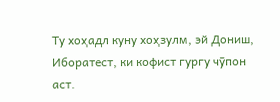Ту хоҳадл куну хоҳзулм, эй Дониш,
Иборатест, ки кофист гургу чӯпон аст.